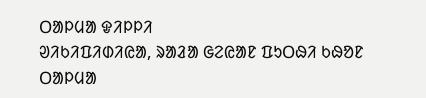ᱛᱟᱞᱢᱟ ᱫᱤᱞᱞᱤ
ᱣᱤᱠᱤᱯᱤᱰᱤᱭᱟ, ᱨᱟᱲᱟ ᱜᱮᱭᱟᱱ ᱯᱩᱛᱷᱤ ᱠᱷᱚᱱ
ᱛᱟᱞᱢᱟ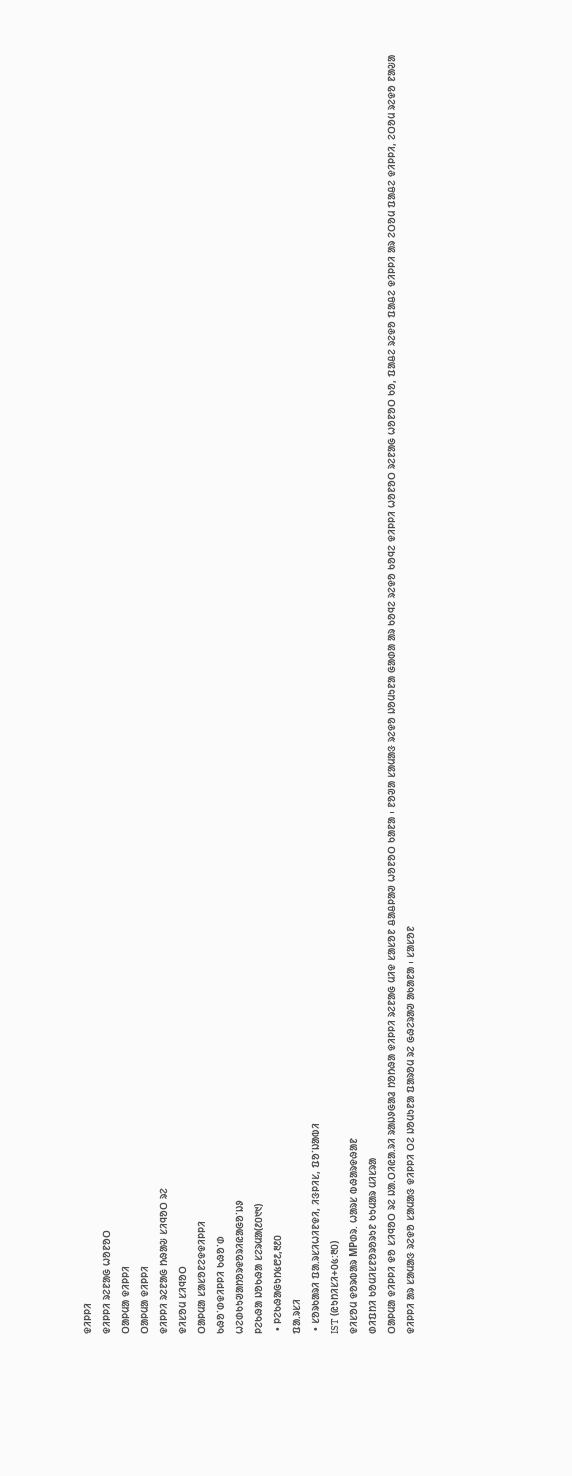ᱫᱤᱞᱞᱤ
ᱫᱤᱞᱞᱤ ᱨᱮᱱᱟᱜ ᱦᱚᱱᱚᱛ
ᱛᱟᱞᱢᱟ ᱫᱤᱞᱞᱤ
ᱛᱟᱞᱢᱟ ᱫᱤᱞᱞᱤ
ᱫᱤᱞᱞᱤ ᱨᱮᱱᱟᱜ ᱴᱷᱟᱶ ᱥᱤᱧᱚᱛ ᱨᱮ
ᱫᱤᱥᱚᱢ ᱥᱤᱧᱚᱛ
ᱛᱟᱞᱢᱟ ᱥᱟᱥᱚᱱᱮᱫᱫᱤᱞᱞᱤ
ᱠᱷᱚᱸᱰᱫᱤᱞᱞᱤ ᱠᱷᱚᱸᱰ
ᱦᱮᱰᱠᱩᱣᱟᱴᱚᱨᱫᱚᱨᱤᱭᱟᱜᱚᱸᱡᱽ
ᱞᱮᱠᱷᱟ ᱡᱚᱠᱷᱟ ᱥᱮᱨᱢᱟ(᱒᱐᱑᱑)
 • ᱞᱮᱠᱷᱟᱜᱩᱴ᱕᱘᱒,᱓᱒᱐
ᱯᱟᱹᱨᱥᱤ
 • ᱥᱚᱨᱠᱟᱨᱤ ᱯᱟᱹᱨᱥᱤᱦᱤᱱᱫᱤ, ᱤᱝᱞᱤᱥ, ᱯᱚᱸᱡᱟᱵᱤ
IST (ᱭᱩᱴᱤᱥᱤ+᱐᱕:᱓᱐)
ᱫᱤᱥᱚᱢ ᱫᱚᱨᱵᱟᱨ MPᱰᱨ. ᱦᱟᱨᱥ ᱵᱷᱟᱨᱫᱷᱟᱱ
ᱰᱤᱯᱴᱤ ᱠᱚᱢᱤᱥᱱᱚᱨᱚᱨᱩᱱ ᱠᱩᱢᱟᱨ ᱢᱤᱥᱨᱟ
ᱛᱟᱞᱢᱟ ᱫᱤᱞᱞᱤ ᱫᱚ ᱥᱤᱧᱚᱛ ᱨᱮ ᱡᱟᱹᱛᱤᱭᱟᱹᱨᱤ ᱨᱟᱡᱽᱜᱟᱲ ᱴᱚᱴᱷᱟ ᱫᱤᱞᱞᱤ ᱨᱮᱱᱟᱜ ᱢᱤᱫ ᱥᱟᱥᱚᱱ ᱪᱟᱪᱞᱟᱣ ᱦᱚᱱᱚᱛ ᱠᱟᱱᱟ ᱾ ᱱᱚᱣᱟ ᱥᱟᱢᱟᱝ ᱨᱮᱫᱚ ᱡᱚᱢᱩᱱᱟ ᱜᱟᱰᱟ ᱟᱨ ᱠᱚᱧᱮ ᱨᱮᱫᱚ ᱠᱚᱧᱮ ᱫᱤᱞᱞᱤ ᱦᱚᱱᱚᱛ ᱨᱮᱱᱟᱜ ᱦᱚᱱᱚᱛ ᱠᱚ, ᱯᱟᱪᱮ ᱨᱮᱫᱚ ᱯᱟᱪᱮ ᱫᱤᱞᱞᱤ ᱟᱨ ᱮᱛᱚᱢ ᱯᱟᱪᱮ ᱫᱤᱞᱞᱤ, ᱮᱛᱚᱢ ᱨᱮᱫᱚ ᱱᱟᱶᱟ ᱫᱤᱞᱞᱤ ᱟᱨ ᱥᱟᱢᱟᱝ ᱨᱮᱫᱚ ᱥᱟᱢᱟᱝ ᱫᱤᱞᱞᱤ ᱛᱮ ᱡᱚᱢᱩᱱᱟ ᱯᱟᱨᱚᱢ ᱨᱮ ᱜᱷᱮᱨᱟᱣ ᱟᱠᱟᱱᱟ ᱾ ᱥᱟᱥᱚᱱ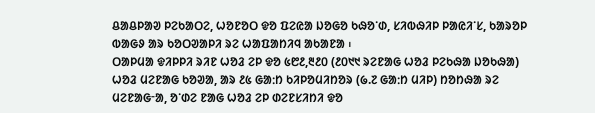ᱪᱟᱪᱞᱟᱣ ᱞᱮᱠᱟᱛᱮ, ᱦᱚᱱᱚᱛ ᱫᱚ ᱯᱮᱭᱟ ᱡᱚᱜᱚ ᱠᱷᱚᱸᱰ, ᱥᱤᱵᱷᱤᱞ ᱞᱟᱭᱤᱸᱥ, ᱠᱟᱨᱚᱞ ᱵᱟᱜᱽ ᱟᱨ ᱠᱚᱛᱣᱟᱞᱤ ᱨᱮ ᱦᱟᱯᱟᱴᱤᱧ ᱟᱠᱟᱱᱟ ᱾
ᱛᱟᱞᱢᱟ ᱫᱤᱞᱞᱤ ᱨᱤᱱ ᱦᱚᱲ ᱮᱞ ᱫᱚ ᱕᱘᱒,᱓᱒᱐ (᱒᱐᱑᱑ ᱨᱮᱱᱟᱜ ᱦᱚᱲ ᱞᱮᱠᱷᱟ ᱡᱚᱠᱷᱟ) ᱦᱚᱲ ᱢᱮᱱᱟᱜ ᱠᱚᱣᱟ, ᱟᱨ ᱒᱕ ᱜᱟᱺᱴ ᱠᱤᱞᱚᱢᱤᱴᱚᱨ (᱙.᱗ ᱜᱟᱺᱴ ᱢᱤᱞ) ᱴᱚᱴᱷᱟ ᱨᱮ ᱢᱮᱱᱟᱜᱼᱟ, ᱚᱸᱰᱮ ᱱᱟᱜ ᱦᱚᱲ ᱮᱞ ᱰᱮᱱᱥᱤᱴᱤ ᱫᱚ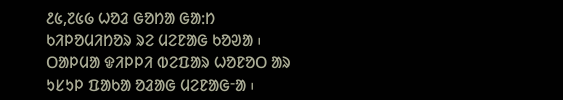᱒᱕,᱗᱕᱙ ᱦᱚᱲ ᱜᱚᱴᱟ ᱜᱟᱺᱴ ᱠᱤᱞᱚᱢᱤᱴᱚᱨ ᱨᱮ ᱢᱮᱱᱟᱜ ᱠᱚᱣᱟ ᱾ ᱛᱟᱞᱢᱟ ᱫᱤᱞᱞᱤ ᱵᱮᱯᱟᱨ ᱦᱚᱱᱚᱛ ᱟᱨ ᱩᱥᱩᱞ ᱯᱟᱠᱟ ᱚᱲᱟᱜ ᱢᱮᱱᱟᱜᱼᱟ ᱾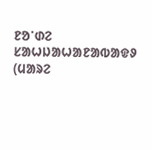ᱱᱚᱸᱰᱮ ᱥᱟᱦᱡᱟᱦᱟᱱᱟᱵᱟᱫᱽ (ᱢᱟᱨᱮ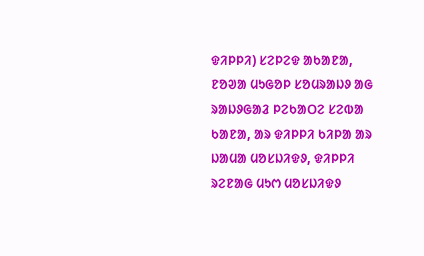ᱫᱤᱞᱞᱤ) ᱥᱮᱞᱮᱫ ᱟᱠᱟᱱᱟ, ᱱᱚᱣᱟ ᱢᱩᱜᱚᱞ ᱥᱚᱢᱨᱟᱡᱽ ᱟᱜ ᱨᱟᱡᱽᱜᱟᱲ ᱞᱮᱠᱟᱛᱮ ᱥᱮᱵᱟ ᱠᱟᱱᱟ, ᱟᱨ ᱫᱤᱞᱞᱤ ᱠᱤᱞᱟ ᱟᱨ ᱡᱟᱢᱟ ᱢᱚᱥᱡᱤᱫᱽ, ᱫᱤᱞᱞᱤ ᱨᱮᱱᱟᱜ ᱢᱩᱬ ᱢᱚᱥᱡᱤᱫᱽ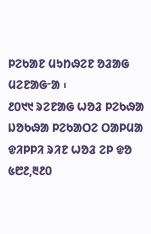ᱞᱮᱠᱟᱱ ᱢᱩᱴᱷᱮᱱ ᱚᱲᱟᱜ ᱢᱮᱱᱟᱜᱼᱟ ᱾
᱒᱐᱑᱑ ᱨᱮᱱᱟᱜ ᱦᱚᱲ ᱞᱮᱠᱷᱟ ᱡᱚᱠᱷᱟ ᱞᱮᱠᱟᱛᱮ ᱛᱟᱞᱢᱟ ᱫᱤᱞᱞᱤ ᱨᱤᱱ ᱦᱚᱲ ᱮᱞ ᱫᱚ ᱕᱘᱒,᱓᱒᱐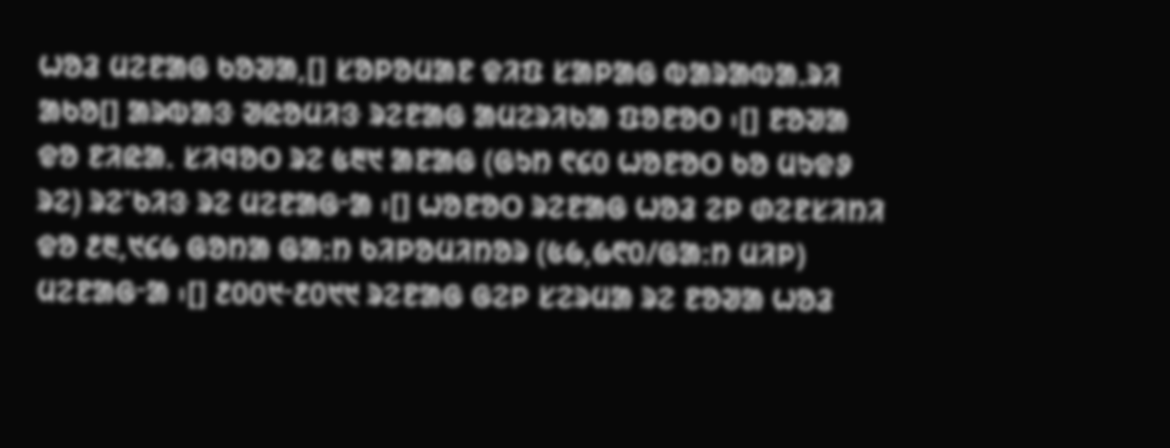ᱦᱚᱲ ᱢᱮᱱᱟᱜ ᱠᱚᱣᱟ,[] ᱥᱚᱞᱚᱢᱟᱱ ᱫᱤᱯ ᱥᱟᱞᱟᱜ ᱵᱟᱨᱟᱵᱟᱹᱨᱤ ᱟᱠᱚ[] ᱟᱨᱵᱟᱝ ᱣᱭᱚᱢᱤᱝ ᱨᱮᱱᱟᱜ ᱟᱢᱮᱨᱤᱠᱟ ᱯᱚᱱᱚᱛ ᱾[] ᱱᱚᱣᱟ ᱫᱚ ᱱᱤᱭᱟᱹ ᱥᱤᱧᱚᱛ ᱨᱮ ᱕᱓᱑ ᱟᱱᱟᱜ (ᱜᱩᱴ ᱖᱔᱐ ᱦᱚᱱᱚᱛ ᱠᱚ ᱢᱩᱫᱽ ᱨᱮ) ᱨᱮᱸᱠᱤᱝ ᱨᱮ ᱢᱮᱱᱟᱜᱼᱟ ᱾[] ᱦᱚᱱᱚᱛ ᱨᱮᱱᱟᱜ ᱦᱚᱲ ᱮᱞ ᱰᱮᱱᱥᱤᱴᱤ ᱫᱚ ᱒᱓,᱑᱔᱙ ᱜᱚᱴᱟ ᱜᱟᱺᱴ ᱠᱤᱞᱚᱢᱤᱴᱚᱨ (᱕᱙,᱙᱖᱐/ᱜᱟᱺᱴ ᱢᱤᱞ) ᱢᱮᱱᱟᱜᱼᱟ ᱾[] ᱒᱐᱐᱑ᱼ᱒᱐᱑᱑ ᱨᱮᱱᱟᱜ ᱜᱮᱞ ᱥᱮᱨᱢᱟ ᱨᱮ ᱱᱚᱣᱟ ᱦᱚᱲ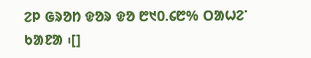ᱮᱞ ᱜᱨᱚᱴ ᱫᱚᱨ ᱫᱚ ᱘᱑᱐.᱔᱘% ᱛᱟᱦᱮᱸ ᱠᱟᱱᱟ ᱾[]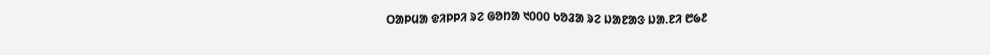ᱛᱟᱞᱢᱟ ᱫᱤᱞᱞᱤ ᱨᱮ ᱜᱚᱴᱟ ᱑᱐᱐᱐ ᱠᱚᱲᱟ ᱨᱮ ᱡᱟᱱᱟᱝ ᱡᱟᱹᱱᱤ ᱘᱙᱒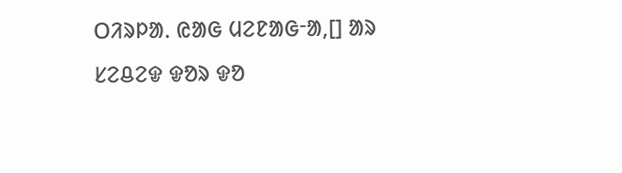ᱛᱤᱨᱞᱟᱹ ᱭᱟᱜ ᱢᱮᱱᱟᱜᱼᱟ,[] ᱟᱨ ᱥᱮᱪᱮᱫ ᱫᱚᱨ ᱫᱚ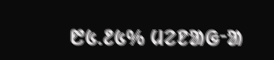᱘᱕.᱒᱕% ᱢᱮᱱᱟᱜᱼᱟ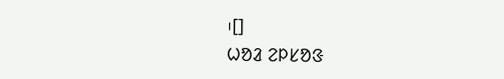᱾[]
ᱦᱚᱲ ᱮᱞᱥᱚᱝ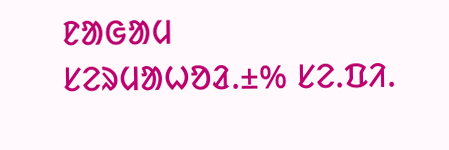ᱱᱟᱜᱟᱢ
ᱥᱮᱨᱢᱟᱦᱚᱲ.±% ᱥᱮ.ᱯᱤ.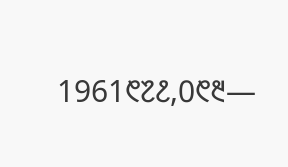1961᱖᱗᱒,᱐᱖᱓—